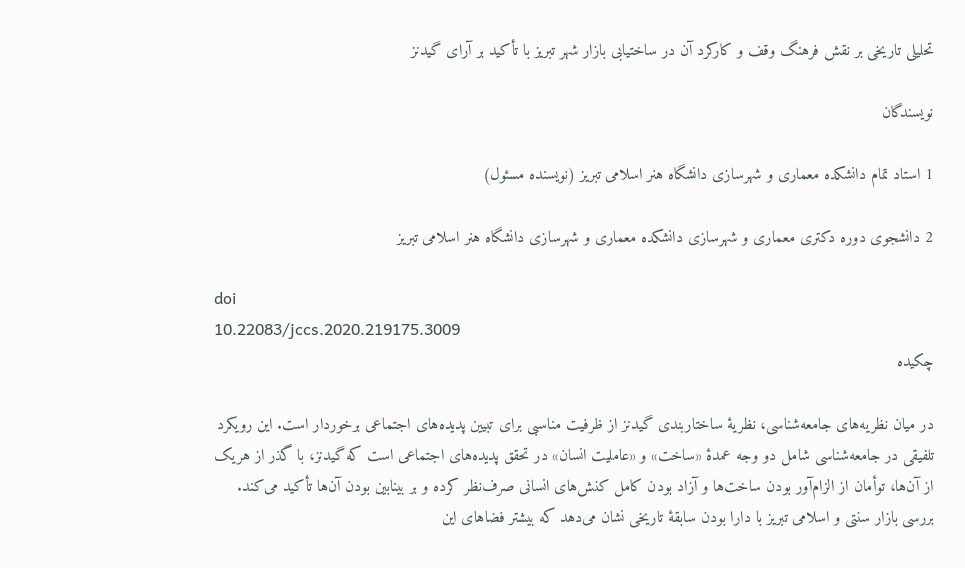تحلیلی تاریخی بر نقش فرهنگ وقف و کارکرد آن در ساختیابی بازار شهر تبریز با تأکید بر آرای گیدنز

نویسندگان

1 استاد تمام دانشکده معماری و شهرسازی دانشگاه هنر اسلامی تبریز (نویسنده مسئول)

2 دانشجوی دوره دکتری معماری و شهرسازی دانشکده معماری و شهرسازی دانشگاه هنر اسلامی تبریز

doi
10.22083/jccs.2020.219175.3009
چکیده

در میان نظریه‌های جامعه‌شناسی، نظریۀ ساختاربندی گیدنز از ظرفیت مناسبی برای تبیین پدیده‌های اجتماعی برخوردار است. این رویکرد تلفیقی در جامعه‌شناسی شامل دو وجه عمدۀ «ساخت» و «عاملیت انسان» در تحقق پدیده‌های اجتماعی است که گیدنز، با گذر از هریک از آن‌ها، توأمان از الزام‌آور بودن ساخت‌ها و آزاد بودن کامل کنش‌های انسانی صرف‌نظر کرده و بر بینابین بودن آن‌ها تأکید می‌کند. بررسی بازار سنتی و اسلامی تبریز با دارا بودن سابقۀ تاریخی نشان می‌دهد که بیشتر فضاهای این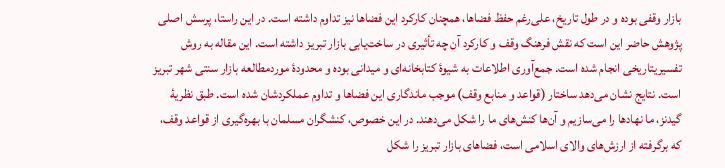بازار وقفی بوده و در طول تاریخ، علی‌رغم حفظ فضاها، همچنان کارکرد این فضاها نیز تداوم داشته است. در این راستا، پرسش اصلی پژوهش حاضر این است که نقش فرهنگ وقف و کارکرد آن چه تأثیری در ساخت‌یابی بازار تبریز داشته است. این مقاله به روش تفسیریتاریخی انجام ‌شده است. جمع‌آوری اطلاعات به شیوۀ کتابخانه‌ای و میدانی بوده و محدودۀ موردمطالعه بازار سنتی شهر تبریز است. نتایج نشان می‌دهد ساختار (قواعد و منابع وقف) موجب ماندگاری این فضاها و تداوم عملکردشان شده است. طبق نظریۀ گیدنز، ما نهادها را می‌سازیم و آن‌ها کنش‌های ما را شکل می‌دهند. در این خصوص، کنشگران مسلمان با بهره‌گیری از قواعد وقف، که برگرفته از ارزش‌های والای اسلامی است، فضاهای بازار تبریز را شکل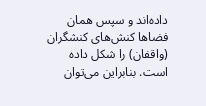داده‌اند و سپس همان فضاها کنش‌های کنشگران (واقفان) را شکل داده است. بنابراین می‌توان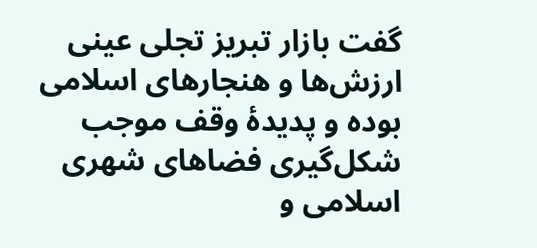گفت بازار تبریز تجلی عینی ارزش‌ها و هنجارهای اسلامی بوده و پدیدۀ وقف موجب شکل‌گیری فضاهای شهری اسلامی و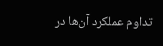تداوم عملکرد آن‌ها در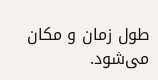طول زمان و مکان می‌شود.